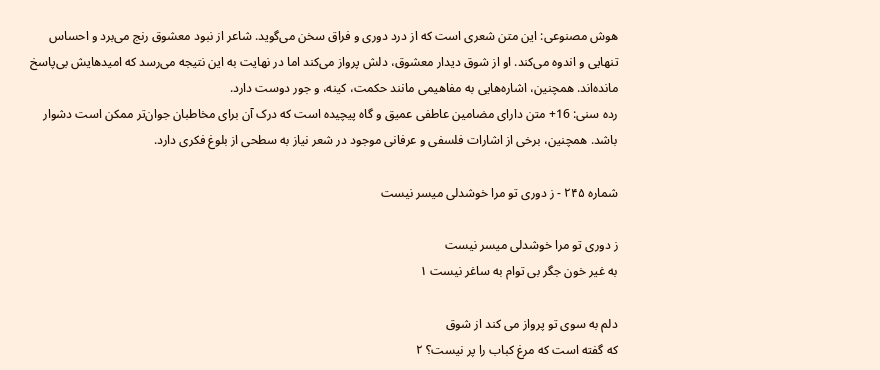هوش مصنوعی: این متن شعری است که از درد دوری و فراق سخن می‌گوید. شاعر از نبود معشوق رنج می‌برد و احساس تنهایی و اندوه می‌کند. او از شوق دیدار معشوق، دلش پرواز می‌کند اما در نهایت به این نتیجه می‌رسد که امیدهایش بی‌پاسخ مانده‌اند. همچنین، اشاره‌هایی به مفاهیمی مانند حکمت، کینه، و جور دوست دارد.
رده سنی: 16+ متن دارای مضامین عاطفی عمیق و گاه پیچیده است که درک آن برای مخاطبان جوان‌تر ممکن است دشوار باشد. همچنین، برخی از اشارات فلسفی و عرفانی موجود در شعر نیاز به سطحی از بلوغ فکری دارد.

شماره ۲۴۵ - ز دوری تو مرا خوشدلی میسر نیست

ز دوری تو مرا خوشدلی میسر نیست
به غیر خون جگر بی توام به ساغر نیست ۱

دلم به سوی تو پرواز می کند از شوق
که گفته است که مرغ کباب را پر نیست؟ ۲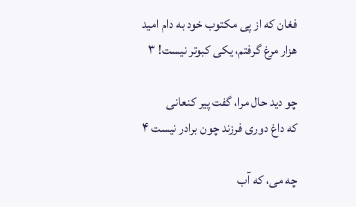فغان که از پی مکتوب خود به دام امید
هزار مرغ گرفتم، یکی کبوتر نیست! ۳

چو دید حال مرا، گفت پیر کنعانی
که داغ دوری فرزند چون برادر نیست ۴

چه می، که آب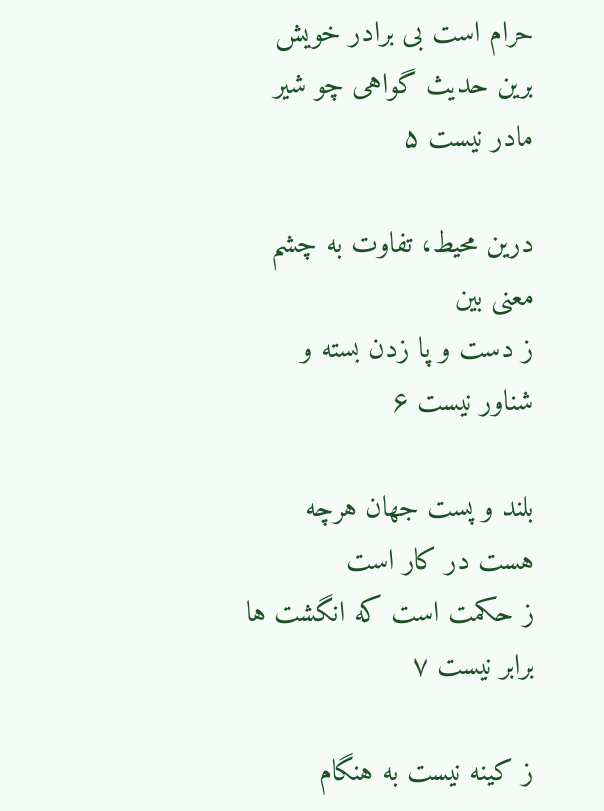حرام است بی برادر خویش
برین حدیث گواهی چو شیر مادر نیست ۵

درین محیط، تفاوت به چشم معنی بین
ز دست و پا زدن بسته و شناور نیست ۶

بلند و پست جهان هرچه هست در کار است
ز حکمت است که انگشت ها برابر نیست ۷

ز کینه نیست به هنگام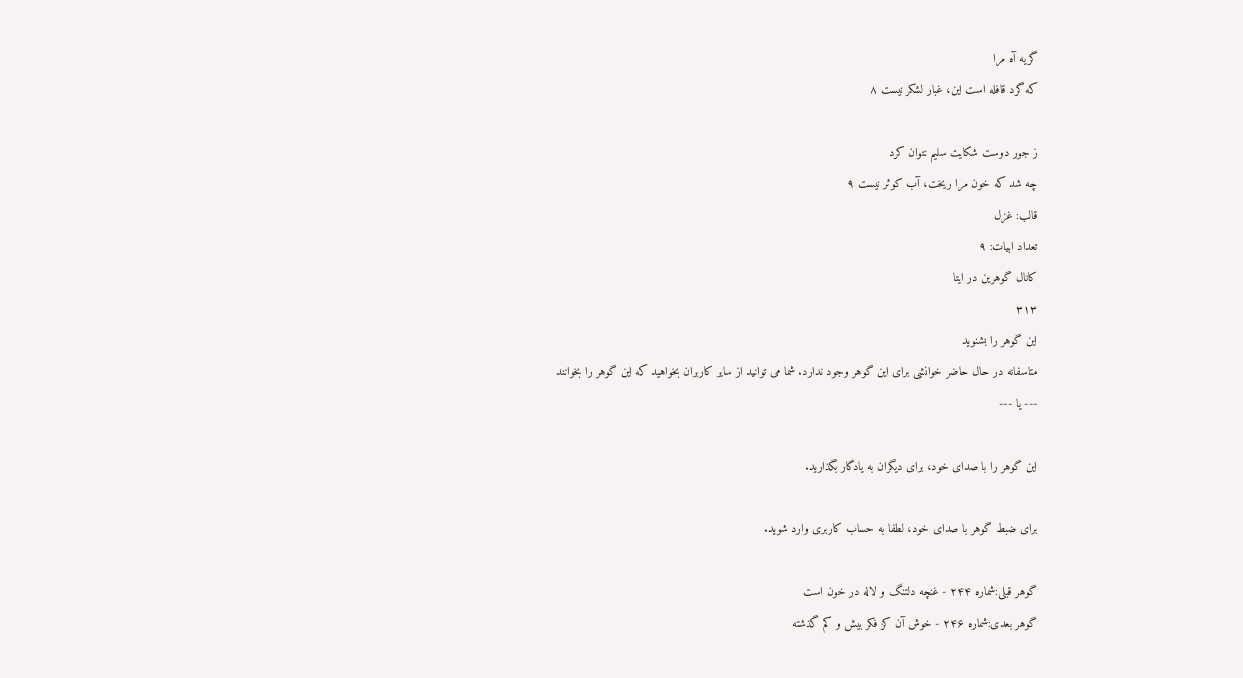گریه آه مرا
که گرد قافله است این، غبار لشکر نیست ۸

ز جور دوست شکایت سلیم نتوان کرد
چه شد که خون مرا ریخت، آب کوثر نیست ۹
قالب: غزل
تعداد ابیات: ۹
کانال گوهرین در ایتا
۳۱۳
این گوهر را بشنوید
متاسفانه در حال حاضر خوانشی برای این گوهر وجود ندارد. شما می توانید از سایر کاربران بخواهید که این گوهر را بخوانند
--- یا ---

این گوهر را با صدای خود، برای دیگران به یادگار بگذارید.

برای ضبط گوهر با صدای خود، لطفا به حساب کاربری وارد شوید.

گوهر قبلی:شماره ۲۴۴ - غنچه دلتنگ و لاله در خون است
گوهر بعدی:شماره ۲۴۶ - خوش آن کز فکر بیش و کم گذشته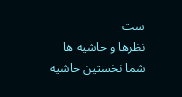ست
نظرها و حاشیه ها
شما نخستین حاشیه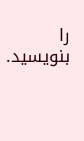را بنویسید.